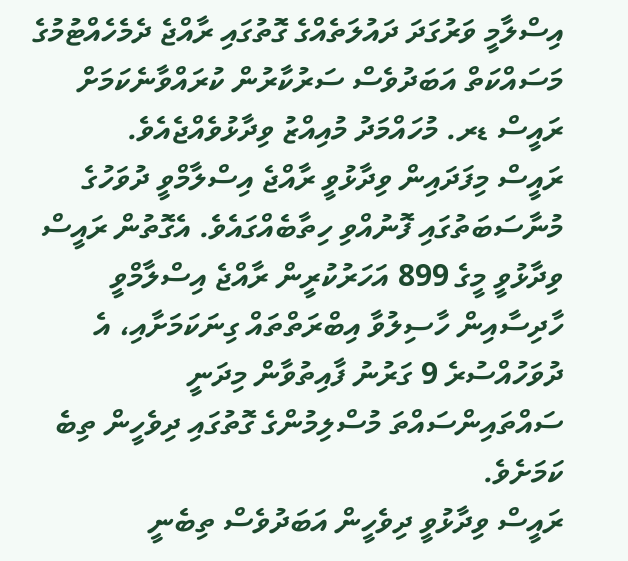އިސްލާމީ ވަރުގަދަ ދައުލަތެއްގެ ގޮތުގައި ރާއްޖެ ދެމެހެއްޓުމުގެ މަސައްކަތް އަބަދުވެސް ސަރުކާރުން ކުރައްވާނެކަމަށް ރައީސް ޑރ. މުހައްމަދު މުއިއްޒު ވިދާޅުވެއްޖެއެވެ.
ރައީސް މިފަދައިން ވިދާޅުވީ ރާއްޖެ އިސްލާމްވީ ދުވަހުގެ މުނާސަބަތުގައި ފޮނުއްވި ހިތާބެއްގައެވެ. އެގޮތުން ރައީސް ވިދާޅުވީ މީގެ 899 އަހަރުކުރީން ރާއްޖެ އިސްލާމްވީ ހާދިސާއިން ހާސިލުވާ އިބްރަތްތައް ގިނަކަމަށާއި، އެ ދުވަހުއްސުރެ 9 ގަރުނު ފާއިތުވާން މިދަނީ ސައްތައިންސައްތަ މުސްލިމުންގެ ގޮތުގައި ދިވެހީން ތިބެ ކަމަށެވެ.
ރައީސް ވިދާޅުވީ ދިވެހީން އަބަދުވެސް ތިބެނީ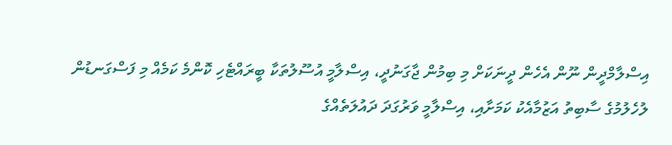އިސްލާމްދީން ނޫން އެހެން ދީނަކަށް މި ބިމުން ޖާގަނުދީ، އިސްލާމީ އުސޫލުތަކާ ބީރައްޓެހި ކޮންމެ ކަމެއް މި ފަސްގަނޑުން ލުހެލުމުގެ ސާބިތު އަޒުމާއެކު ކަމަށާއި، އިސްލާމީ ވަރުގަދަ ދައުލަތެއްގެ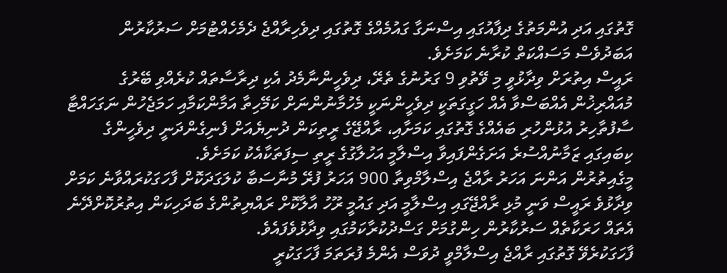ގޮތުގައި އަދި އުންމަތުގެ ދިފާއުގައި އިސްނަގާ ގައުމެއްގެ ގޮތުގައި ދިވެހިރާއްޖެ ދެމެހެއްޓުމަށް ސަރުކާރުން އަބަދުވެސް މަސައްކަތް ކުރާނެ ކަމަށެވެ.
ރައީސް އިތުރަށް ވިދާޅުވީ މި ވޭތުވި 9 ގަރުނުގެ ތެރޭ، ދިވެހީންނާމެދު އެކި ދިރާސާތައް ކުރެއްވި ބޭރުގެ މުއައްރިޚުން އެއްބަސްވާ އެއް ހަގީގަތަކީ ދިވެހީންނަކީ މެހުމާނުންނަށް ކަމޭހިތާ އަމާންކަމާއި ހަމަޖެހުން ނަގަހައްޓާ ސާފުތާހިރު އުޅުންހުރި ބައެއްގެ ގޮތުގައި ކަމަށާއި، ރާއްޖޭގެ ރީތިކަން ދުނިޔެއަށް ފެނިގެންދަނީ ދިވެހީންގެ ކިބައިގައި ޒަމާނުއްސުރެ އަށަގެންފައިވާ އިސްލާމީ އަހުލާގުގެ ރީތި ސިފަތަކާއެކު ކަމަށެވެ.
މީގެއިތުރުން އަންނަ އަހަރު ރާއްޖެ އިސްލާމްވިތާ 900 އަހަރު ފުރޭ މުނާސަބާ ކުލަގަދަކޮށް ފާހަގަކުރައްވާނެ ކަމަށް ވިދާޅުވެ ރައީސް ވަނީ މުޅި ރާއްޖޭގައި އިސްލާމީ އަދި ގައުމީ ރޫހު އާލާކޮށް ރައްޔިތުންގެ ބަދަހިކަން އިތުރުކޮށްދޭނެ އެތައް ހަރަކާތެއް ސަރުކާރުން ހިންގުމަށް ގަސްދުކުރާކަމުގައި ވިދާޅުވެފައެވެ.
ފާހަގަކުރެވޭ ގޮތުގައި ރާއްޖެ އިސްލާމްވީ ދުވަސް އެންމެ ފުރަތަމަ ފާހަގަކުރީ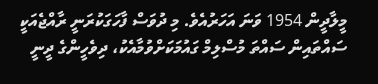މީލާދީން 1954 ވަނަ އަހަރުއެވެ. މި ދުވަސް ފާހަގަކުރަނީ ރާއްޖެއަކީ ސައްތައިން ސައްތަ މުސްލިމް ގައުމަކަށްވުމާއެކު، ދިވެހީންގެ ދީނީ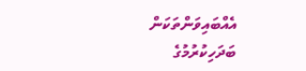އެއްބައިވަންތަކަން ބަދަހިކުރުމުގެ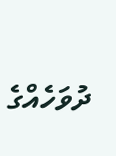ދުވަހެއްގެ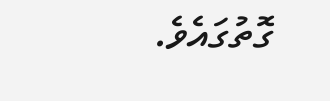ގޮތުގައެވެ.